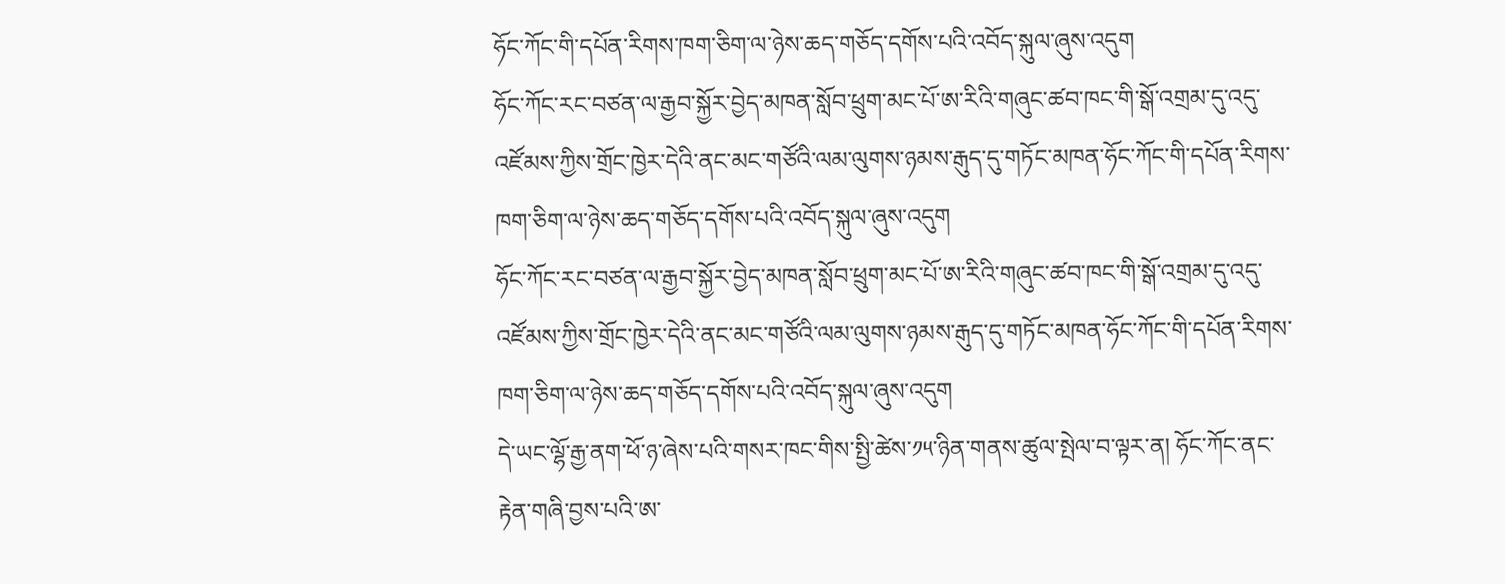ཧོང་ཀོང་གི་དཔོན་རིགས་ཁག་ཅིག་ལ་ཉེས་ཆད་གཅོད་དགོས་པའི་འབོད་སྐུལ་ཞུས་འདུག
ཧོང་ཀོང་རང་བཙན་ལ་རྒྱབ་སྐྱོར་བྱེད་མཁན་སློབ་ཕྲུག་མང་པོ་ཨ་རིའི་གཞུང་ཚབ་ཁང་གི་སྒོ་འགྲམ་དུ་འདུ་འཛོམས་ཀྱིས་གྲོང་ཁྱེར་དེའི་ནང་མང་གཙོའི་ལམ་ལུགས་ཉམས་རྒུད་དུ་གཏོང་མཁན་ཧོང་ཀོང་གི་དཔོན་རིགས་ཁག་ཅིག་ལ་ཉེས་ཆད་གཅོད་དགོས་པའི་འབོད་སྐུལ་ཞུས་འདུག
ཧོང་ཀོང་རང་བཙན་ལ་རྒྱབ་སྐྱོར་བྱེད་མཁན་སློབ་ཕྲུག་མང་པོ་ཨ་རིའི་གཞུང་ཚབ་ཁང་གི་སྒོ་འགྲམ་དུ་འདུ་འཛོམས་ཀྱིས་གྲོང་ཁྱེར་དེའི་ནང་མང་གཙོའི་ལམ་ལུགས་ཉམས་རྒུད་དུ་གཏོང་མཁན་ཧོང་ཀོང་གི་དཔོན་རིགས་ཁག་ཅིག་ལ་ཉེས་ཆད་གཅོད་དགོས་པའི་འབོད་སྐུལ་ཞུས་འདུག
དེ་ཡང་ལྷོ་རྒྱ་ནག་ཕོ་ཉ་ཞེས་པའི་གསར་ཁང་གིས་སྤྱི་ཚེས་༡༥་ཉིན་གནས་ཚུལ་སྤེལ་བ་ལྟར་ན། ཧོང་ཀོང་ནང་རྟེན་གཞི་བྱས་པའི་ཨ་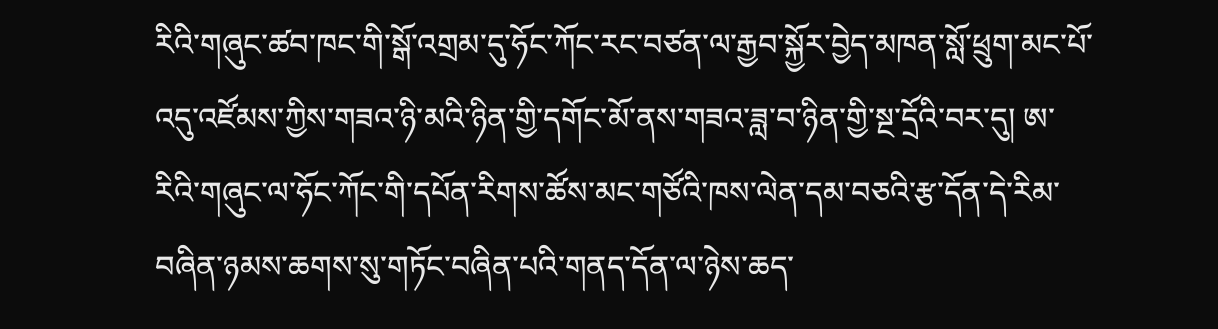རིའི་གཞུང་ཚབ་ཁང་གི་སྒོ་འགྲམ་དུ་ཧོང་ཀོང་རང་བཙན་ལ་རྒྱབ་སྐྱོར་བྱེད་མཁན་སློ་ཕྲུག་མང་པོ་འདུ་འཛོམས་ཀྱིས་གཟའ་ཉི་མའི་ཉིན་གྱི་དགོང་མོ་ནས་གཟའ་ཟླ་བ་ཉིན་གྱི་སྔ་དྲོའི་བར་དུ། ཨ་རིའི་གཞུང་ལ་ཧོང་ཀོང་གི་དཔོན་རིགས་ཚོས་མང་གཙོའི་ཁས་ལེན་དམ་བཅའི་རྩ་དོན་དེ་རིམ་བཞིན་ཉམས་ཆགས་སུ་གཏོང་བཞིན་པའི་གནད་དོན་ལ་ཉེས་ཆད་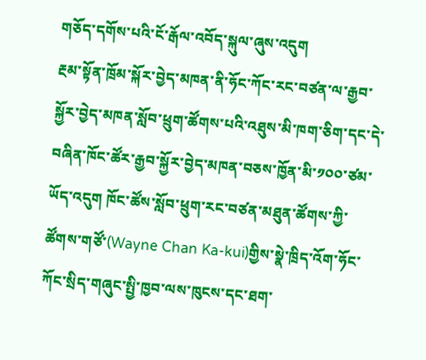གཅོད་དགོས་པའི་ངོ་རྒོལ་འབོད་སྐུལ་ཞུས་འདུག
རྔམ་སྟོན་ཁྲོམ་སྐོར་བྱེད་མཁན་ནི་ཧོང་ཀོང་རང་བཙན་ལ་རྒྱབ་སྐྱོར་བྱེད་མཁན་སློབ་ཕྲུག་ཚོགས་པའི་འཐུས་མི་ཁག་ཅིག་དང་དེ་བཞིན་ཁོང་ཚོར་རྒྱབ་སྐྱོར་བྱེད་མཁན་བཅས་ཁྱོན་མི་༡༠༠་ཙམ་ཡོད་འདུག ཁོང་ཚོས་སློབ་ཕྲུག་རང་བཙན་མཐུན་ཚོགས་ཀྱི་ཚོགས་གཙོ་(Wayne Chan Ka-kui)གྱིས་སྣེ་ཁྲིད་འོག་ཧོང་ཀོང་སྲིད་གཞུང་སྤྱི་ཁྱབ་ལས་ཁུངས་དང་ཐག་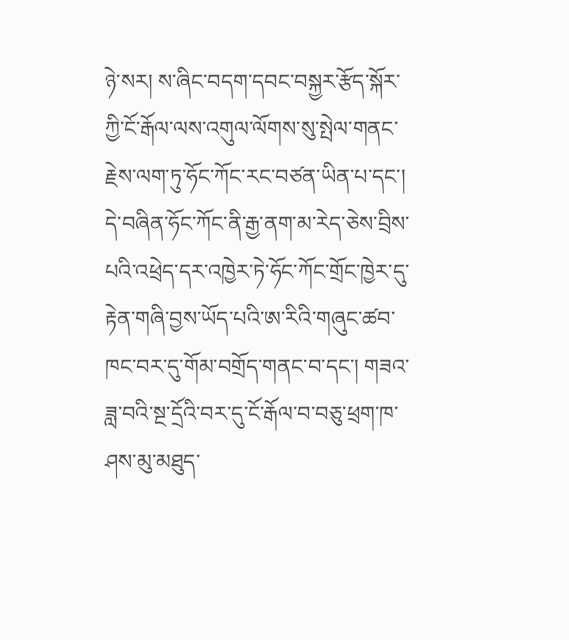ཉེ་སར། ས་ཞིང་བདག་དབང་བསྐྱར་རྩོད་སྐོར་ཀྱི་ངོ་རྒོལ་ལས་འགུལ་ལོགས་སུ་སྤེལ་གནང་རྗེས་ལག་ཏུ་ཧོང་ཀོང་རང་བཙན་ཡིན་པ་དང་། དེ་བཞིན་ཧོང་ཀོང་ནི་རྒྱ་ནག་མ་རེད་ཅེས་བྲིས་པའི་འཕྲེད་དར་འཁྱེར་ཏེ་ཧོང་ཀོང་གྲོང་ཁྱེར་དུ་རྟེན་གཞི་བྱས་ཡོད་པའི་ཨ་རིའི་གཞུང་ཚབ་ཁང་བར་དུ་གོམ་བགྲོད་གནང་བ་དང་། གཟའ་ཟླ་བའི་སྔ་དྲོའི་བར་དུ་ངོ་རྒོལ་བ་བཅུ་ཕྲག་ཁ་ཤས་མུ་མཐུད་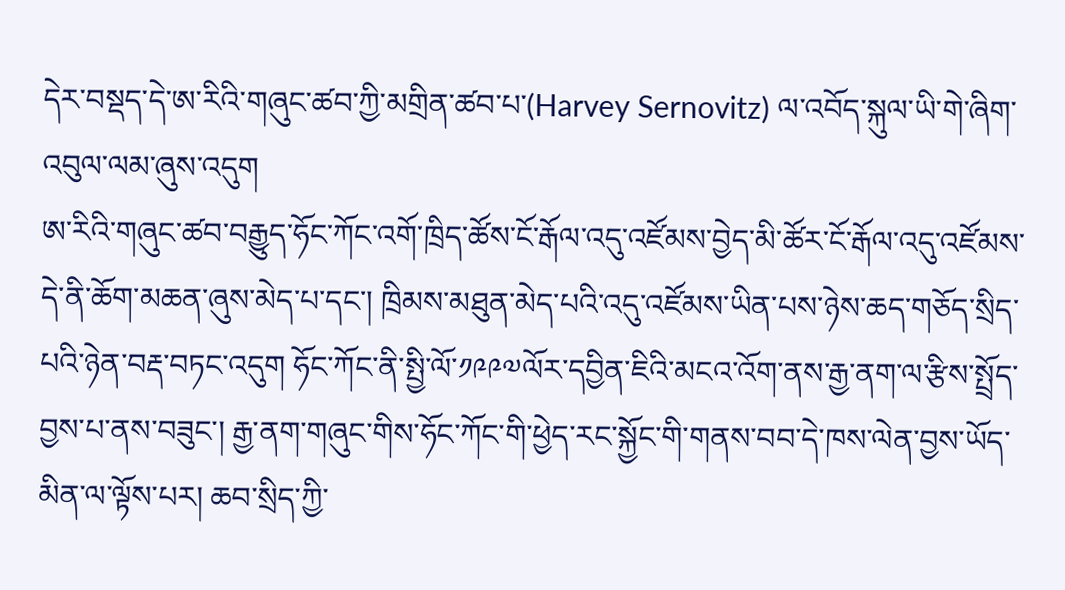དེར་བསྡད་དེ་ཨ་རིའི་གཞུང་ཚབ་ཀྱི་མགྲིན་ཚབ་པ་(Harvey Sernovitz) ལ་འབོད་སྐུལ་ཡི་གེ་ཞིག་འབུལ་ལམ་ཞུས་འདུག
ཨ་རིའི་གཞུང་ཚབ་བརྒྱུད་ཧོང་ཀོང་འགོ་ཁྲིད་ཚོས་ངོ་རྒོལ་འདུ་འཛོམས་བྱེད་མི་ཚོར་ངོ་རྒོལ་འདུ་འཛོམས་དེ་ནི་ཆོག་མཆན་ཞུས་མེད་པ་དང་། ཁྲིམས་མཐུན་མེད་པའི་འདུ་འཛོམས་ཡིན་པས་ཉེས་ཆད་གཅོད་སྲིད་པའི་ཉེན་བརྡ་བཏང་འདུག ཧོང་ཀོང་ནི་སྤྱི་ལོ་༡༩༩༧ལོར་དབྱིན་ཇིའི་མངའ་འོག་ནས་རྒྱ་ནག་ལ་རྩིས་སྤྲོད་བྱས་པ་ནས་བཟུང་། རྒྱ་ནག་གཞུང་གིས་ཧོང་ཀོང་གི་ཕྱེད་རང་སྐྱོང་གི་གནས་བབ་དེ་ཁས་ལེན་བྱས་ཡོད་མིན་ལ་ལྟོས་པར། ཆབ་སྲིད་ཀྱི་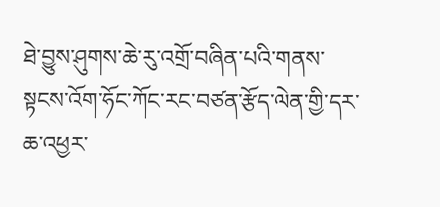ཐེ་བྱུས་ཤུགས་ཆེ་རུ་འགྲོ་བཞིན་པའི་གནས་སྟངས་འོག་ཧོང་ཀོང་རང་བཙན་རྩོད་ལེན་གྱི་དར་ཆ་འཕྱར་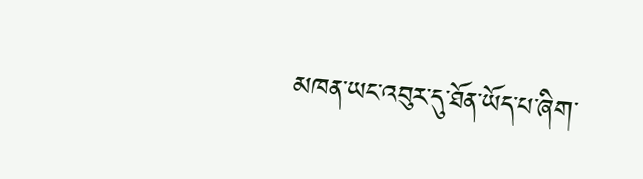མཁན་ཡང་འབུར་དུ་ཐོན་ཡོད་པ་ཞིག་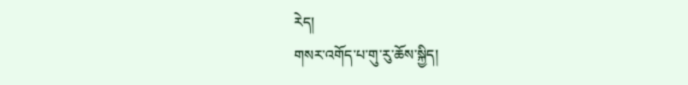རེད།
གསར་འགོད་པ་གུ་རུ་ཆོས་སྐྱིད།